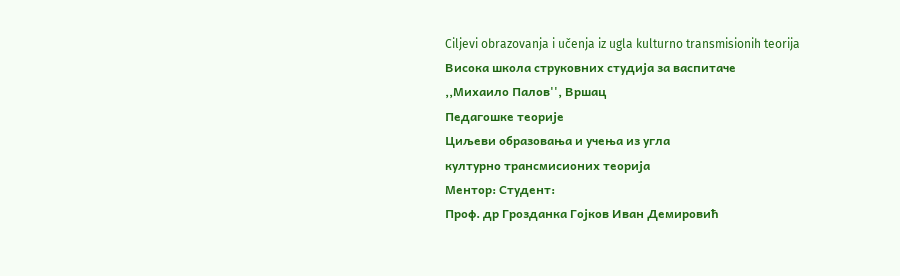Ciljevi obrazovanja i učenja iz ugla kulturno transmisionih teorija
Висока школа струковних студија за васпитаче
,,Михаило Палов'', Вршац
Педагошке теорије
Циљеви образовања и учења из угла
културно трaнсмисионих теорија
Ментор: Студент:
Проф. др Грозданка Гојков Иван Демировић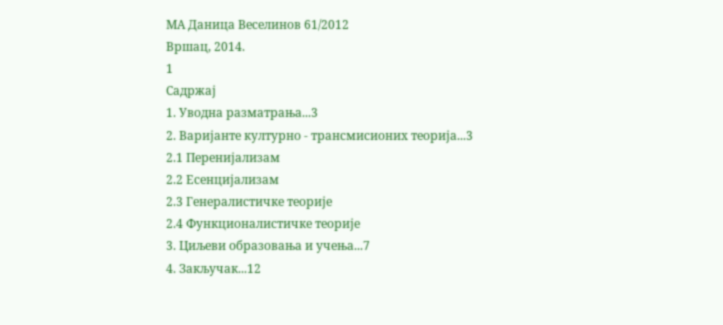МА Даница Веселинов 61/2012
Вршац, 2014.
1
Садржај
1. Уводна разматрања...3
2. Варијанте културно - трансмисионих теорија...3
2.1 Перенијализам
2.2 Есенцијализам
2.3 Генералистичке теорије
2.4 Функционалистичке теорије
3. Циљеви образовања и учења...7
4. Закључак...12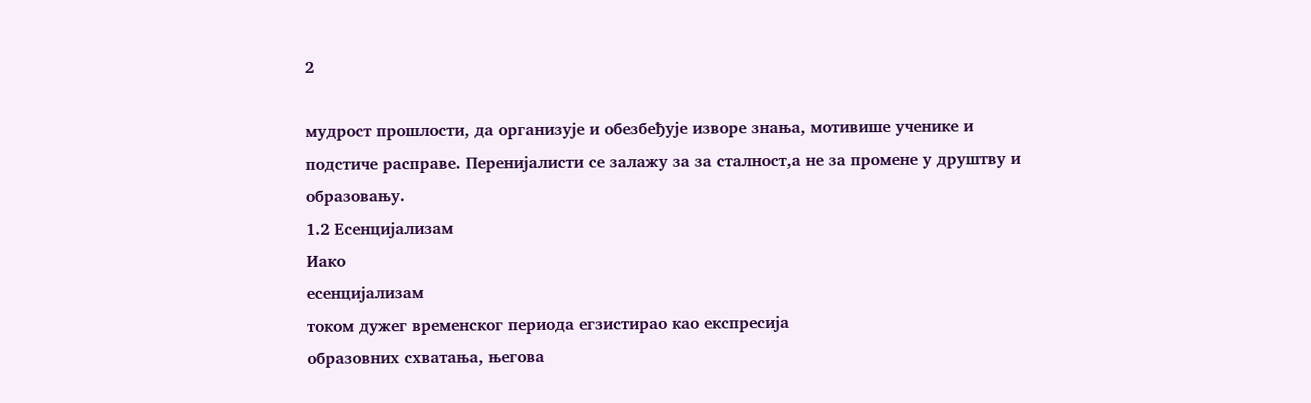2

мудрост прошлости, да организује и обезбеђује изворе знања, мотивише ученике и
подстиче расправе. Перенијалисти се залажу за за сталност,а не за промене у друштву и
образовању.
1.2 Есенцијализам
Иако
есенцијализам
током дужег временског периода егзистирао као експресија
образовних схватања, његова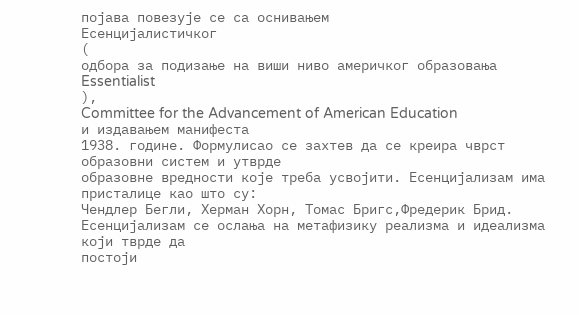појава повезује се са оснивањем
Есенцијалистичког
(
одбора за подизање на виши ниво америчког образовања
Essentialist
),
Committee for the Advancement of American Education
и издавањем манифеста
1938. године. Формулисао се захтев да се креира чврст образовни систем и утврде
образовне вредности које треба усвојити. Есенцијализам има присталице као што су:
Чендлер Бегли, Херман Хорн, Томас Бригс,Фредерик Брид.
Есенцијализам се ослања на метафизику реализма и идеализма који тврде да
постоји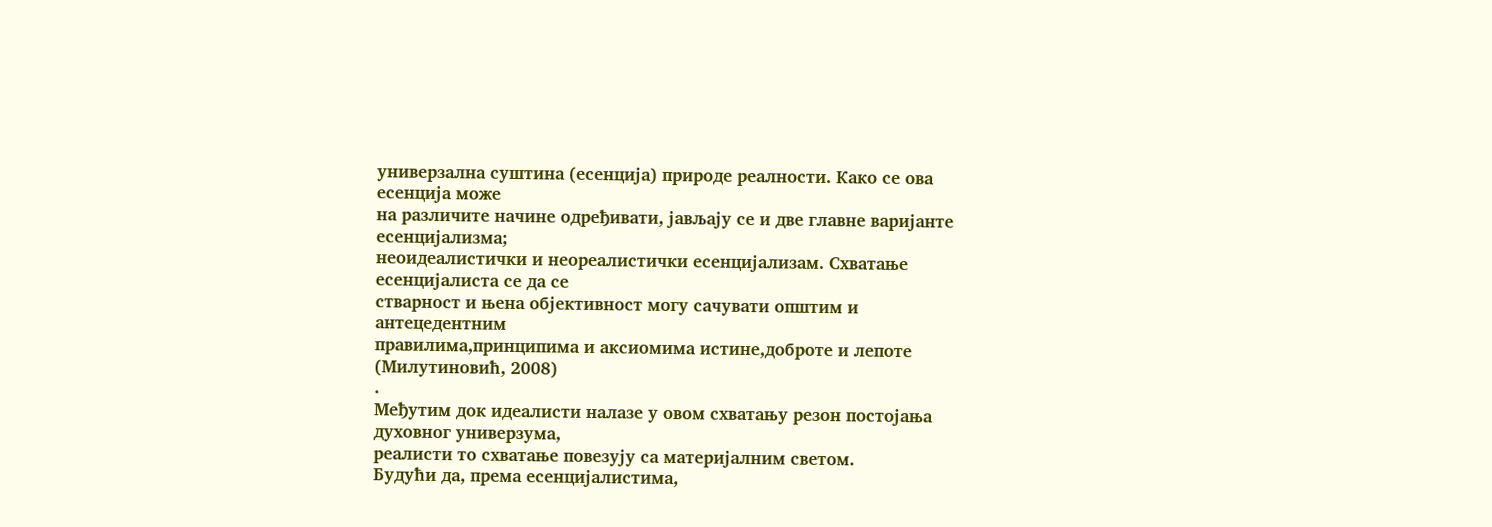универзална суштина (есенција) природе реалности. Како се ова есенција може
на различите начине одређивати, јављају се и две главне варијанте есенцијализма;
неоидеалистички и неореалистички есенцијализам. Схватање есенцијалиста се да се
стварност и њена објективност могу сачувати општим и антецедентним
правилима,принципима и аксиомима истине,доброте и лепоте (Милутиновић, 2008)
.
Међутим док идеалисти налазе у овом схватању резон постојања духовног универзума,
реалисти то схватање повезују са материјалним светом.
Будући да, према есенцијалистима,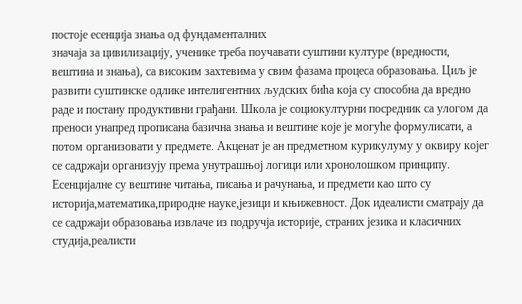постоје есенција знања од фундаменталних
значаја за цивилизацију, ученике треба поучавати суштини културе (вредности,
вештина и знања), са високим захтевима у свим фазама процеса образовања. Циљ је
развити суштинске одлике интелигентних људских бића која су способна да вредно
раде и постану продуктивни грађани. Школа је социокултурни посредник са улогом да
преноси унапред прописана базична знања и вештине које је могуће формулисати, а
потом организовати у предмете. Акценат је ан предметном курикулуму у оквиру којег
се садржаји организују према унутрашњој логици или хронолошком принципу.
Есенцијалне су вештине читања, писања и рачунања, и предмети као што су
историја,математика,природне науке,језици и књижевност. Док идеалисти сматрају да
се садржаји образовања извлаче из подручја историје, страних језика и класичних
студија,реалисти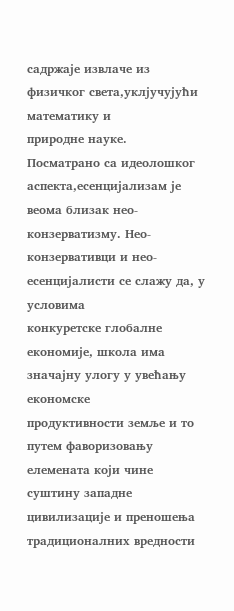садржаје извлаче из физичког света,уклјучујући математику и
природне науке.
Посматрано са идеолошког аспекта,есенцијализам је веома близак нео-
конзерватизму. Нео-конзервативци и нео-есенцијалисти се слажу да, у условима
конкуретске глобалне економије, школа има значајну улогу у увећању економске
продуктивности земље и то путем фаворизовању елемената који чине суштину западне
цивилизације и преношења традиционалних вредности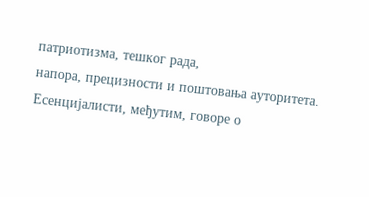патриотизма, тешког рада,
напора, прецизности и поштовања ауторитета. Есенцијалисти, међутим, говоре о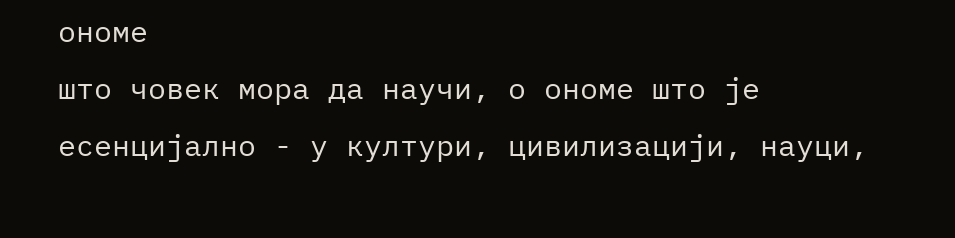ономе
што човек мора да научи, о ономе што је есенцијално - у култури, цивилизацији, науци,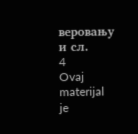веровању и сл.
4
Ovaj materijal je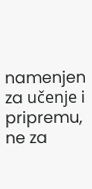namenjen za učenje i pripremu, ne za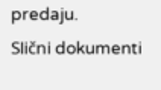predaju.
Slični dokumenti